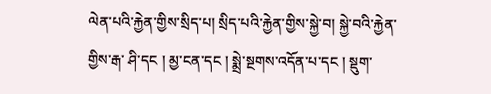ལེན་པའི་རྐྱེན་གྱིས་སྲིད་པ། སྲིད་པའི་རྐྱེན་གྱིས་སྐྱེ་བ། སྐྱེ་བའི་རྐྱེན་གྱིས་རྒ་ ཤི་དང ། མྱ་ངན་དང ། སྨྲེ་སྔགས་འདོན་པ་དང ། སྡུག་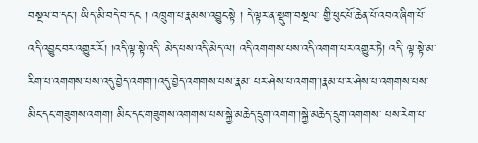བསྔལ་བ་དང་། ཡིད་མི་བདེ་བ་དང ། འཁྲུག་པ་རྣམས་འབྱུང་སྟེ ། དེ་ལྟར་ན་སྡུག་བསྔལ་ གྱི་ཕུང་པོ་ཆེན་པོ་འབའ་ཞིག་པོ་འདི་འབྱུང་བར་འགྱུར་རོ། །འདི་ལྟ་སྟེ་འདི་ མེད་པས་འདི་མེད་ལ། འདི་འགགས་པས་འདི་འགག་པར་འགྱུར་ཏེ། འདི་ ལྟ་སྟེ་མ་རིག་པ་འགགས་པས་འདུ་བྱེད་འགག་།འདུ་བྱེད་འགགས་པས་རྣམ་ པར་ཤེས་པ་འགག་།རྣམ་པ་ར་ཤེས་པ་འགགས་པས་མིང་དང་གཟུགས་འགག། མིང་དང་གཟུགས་འགགས་པས་སྐྱེ་མཆེད་དྲུག་འགག་།སྐྱེ་མཆེད་དྲུག་འགགས་ པས་རེག་པ་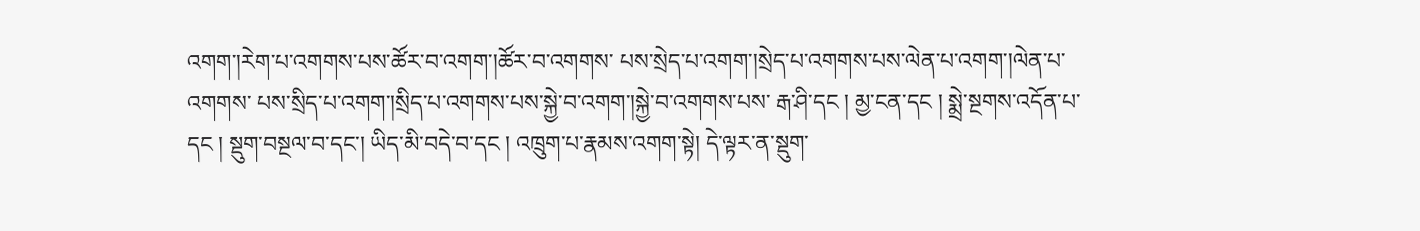འགག་།རེག་པ་འགགས་པས་ཚོར་བ་འགག་།ཚོར་བ་འགགས་ པས་སྲེད་པ་འགག་།སྲེད་པ་འགགས་པས་ལེན་པ་འགག་།ལེན་པ་འགགས་ པས་སྲིད་པ་འགག་།སྲིད་པ་འགགས་པས་སྐྱེ་བ་འགག་།སྐྱེ་བ་འགགས་པས་ རྒ་ཤི་དང ། མྱ་ངན་དང ། སྨྲེ་སྔགས་འདོན་པ་དང ། སྡུག་བསྔལ་བ་དང་། ཡིད་མི་བདེ་བ་དང ། འཁྲུག་པ་རྣམས་འགག་སྟེ། དེ་ལྟར་ན་སྡུག་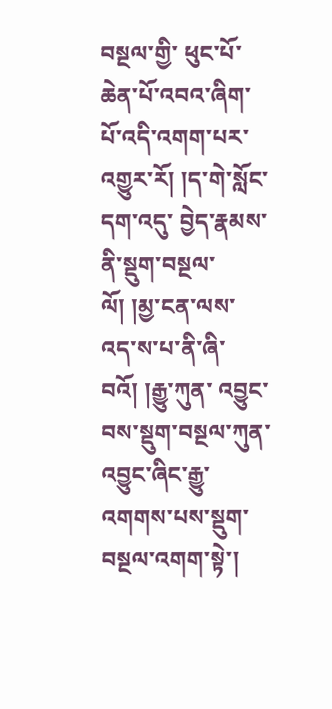བསྔལ་གྱི་ ཕུང་པོ་ཆེན་པོ་འབའ་ཞིག་པོ་འདི་འགག་པར་འགྱུར་རོ། །ད་གེ་སློང་དག་འདུ་ བྱེད་རྣམས་ནི་སྡུག་བསྔལ་ལོ། །མྱ་ངན་ལས་འད་ས་པ་ནི་ཞི་བའོ། །རྒྱུ་ཀུན་ འབྱུང་བས་སྡུག་བསྔལ་ཀུན་འབྱུང་ཞིང་རྒྱུ་འགགས་པས་སྡུག་བསྔལ་འགག་སྟེ་།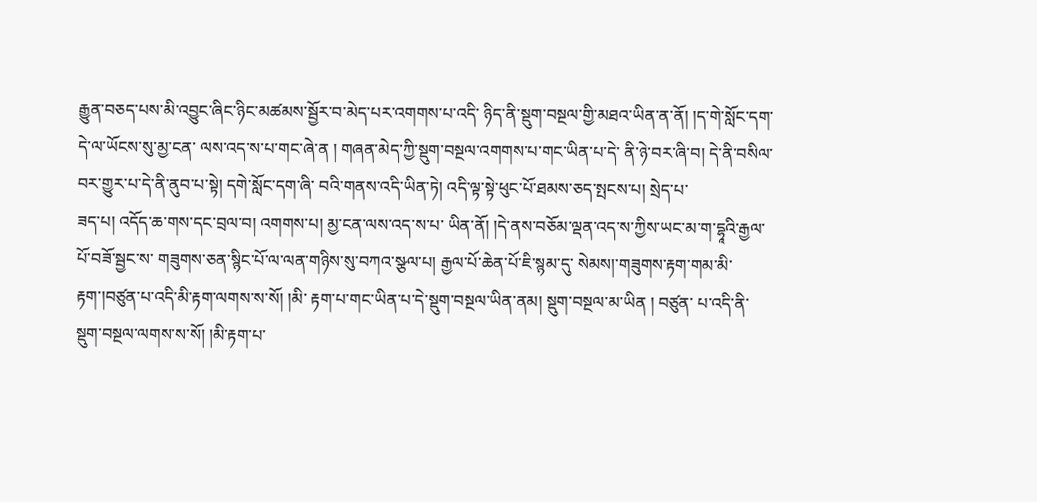རྒྱུན་བཅད་པས་མི་འབྱུང་ཞིང་ཉིང་མཚམས་སྦྱོར་བ་མེད་པར་འགགས་པ་འདི་ ཉིད་ནི་སྡུག་བསྔལ་གྱི་མཐའ་ཡིན་ན་ནོ། །ད་གེ་སློང་དག་དེ་ལ་ཡོངས་སུ་མྱ་ངན་ ལས་འད་ས་པ་གང་ཞེ་ན ། གཞན་མེད་ཀྱི་སྡུག་བསྔལ་འགགས་པ་གང་ཡིན་པ་དེ་ ནི་ཉེ་བར་ཞི་བ། དེ་ནི་བསིལ་བར་གྱུར་པ་དེ་ནི་ནུབ་པ་སྟེ། དགེ་སློང་དག་ཞི་ བའི་གནས་འདི་ཡིན་ཏེ། འདི་ལྟ་སྟེ་ཕུང་པོ་ཐམས་ཅད་སྤངས་པ། སྲེད་པ་
ཟད་པ། འདོད་ཆ་གས་དང་བྲལ་བ། འགགས་པ། མྱ་ངན་ལས་འད་ས་པ་ ཡིན་ནོ། །དེ་ནས་བཅོམ་ལྡན་འད་ས་ཀྱིས་ཡང་མ་ག་དྷཱའི་རྒྱལ་པོ་བཟོ་སྦྱང་ས་ གཟུགས་ཅན་སྙིང་པོ་ལ་ལན་གཉིས་སུ་བཀའ་སྩལ་པ། རྒྱལ་པོ་ཆེན་པོ་ཇི་སྙམ་དུ་ སེམས།་གཟུགས་རྟག་གམ་མི་རྟག་།བཙུན་པ་འདི་མི་རྟག་ལགས་ས་སོ། །མི་ རྟག་པ་གང་ཡིན་པ་དེ་སྡུག་བསྔལ་ཡིན་ནམ། སྡུག་བསྔལ་མ་ཡིན ། བཙུན་ པ་འདི་ནི་སྡུག་བསྔལ་ལགས་ས་སོ། །མི་རྟག་པ་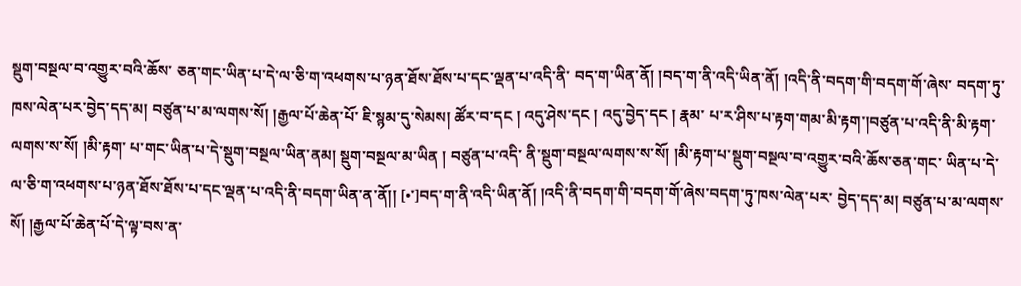སྡུག་བསྔལ་བ་འགྱུར་བའི་ཆོས་ ཅན་གང་ཡིན་པ་དེ་ལ་ཅི་ག་འཕགས་པ་ཉན་ཐོས་ཐོས་པ་དང་ལྡན་པ་འདི་ནི་ བད་ག་ཡིན་ནོ། །བད་ག་ནི་འདི་ཡིན་ནོ། །འདི་ནི་བདག་གི་བདག་གོ་ཞེས་ བདག་ཏུ་ཁས་ལེན་པར་བྱེད་དད་མ། བཙུན་པ་མ་ལགས་སོ། །རྒྱལ་པོ་ཆེན་པོ་ ཇི་སྙམ་དུ་སེམས། ཚོར་བ་དང ། འདུ་ཤེས་དང ། འདུ་བྱེད་དང ། རྣམ་ པ་ར་ཤིས་པ་རྟག་གམ་མི་རྟག་།བཙུན་པ་འདི་ནི་མི་རྟག་ལགས་ས་སོ། །མི་རྟག་ པ་གང་ཡིན་པ་དེ་སྡུག་བསྔལ་ཡིན་ནམ། སྡུག་བསྔལ་མ་ཡིན ། བཙུན་པ་འདི་ ནི་སྡུག་བསྔལ་ལགས་ས་སོ། །མི་རྟག་པ་སྡུག་བསྔལ་བ་འགྱུར་བའི་ཆོས་ཅན་གང་ ཡིན་པ་དེ་ལ་ཅི་ག་འཕགས་པ་ཉན་ཐོས་ཐོས་པ་དང་ལྡན་པ་འདི་ནི་བདག་ཡིན་ན་ནོ།། [•་]བད་ག་ནི་འདི་ཡིན་ནོ། །འདི་ནི་བདག་གི་བདག་གོ་ཞེས་བདག་ཏུ་ཁས་ལེན་པར་ བྱེད་དད་མ། བཙུན་པ་མ་ལགས་སོ། །རྒྱལ་པོ་ཆེན་པོ་དེ་ལྟ་བས་ན་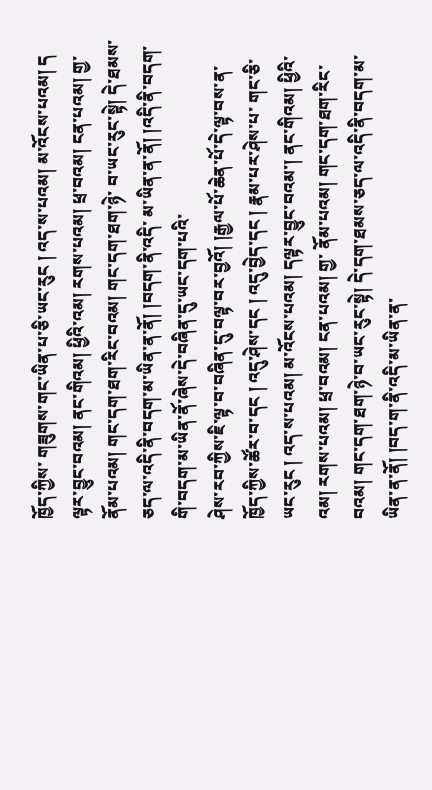ཁྱོད་ཀྱིས་ གཟུགས་གང་ཡིན་པ་ཅི་ཡང་རུང ། འད་ས་པའམ། མ་འོངས་པའམ། ད ལྟར་བྱུང་བའམ། ནང་གིའམ། ཕྱིའི་འམ། རགས་པའམ། ཕྲ་བའམ། ངན་པའམ། གྱ་ནོམ་པའམ། གང་དག་ཐག་རིང་བའམ། གང་དག་ཐག་ཉེ་ བ་ཡང་རུང་སྟེ། དེ་ཐམས་ཅད་ལ་འདི་ནི་བདག་མ་ཡིན་ན་ནོ། །བདག་ནི་འདི་ མ་ཡིན་ན་ནོ། །འདི་ནི་བདག་གི་བདག་མ་ཡིན་ནོ་ཞེས་དེ་བཞིན་དུ་ཡང་དག་པའི་
ཤེས་རབ་ཀྱིས་ཇི་ལྟ་བ་བཞིན་དུ་བལྟ་བར་བྱའོ། །རྒྱལ་པོ་ཆེན་པོ་དེ་ལྟ་བས་ན་ ཁྱོད་ཀྱིས་ཚོར་བ་དང ། འདུ་ཤེས་དང ། འདུ་བྱེད་དང ། རྣམ་པར་ཤེས་པ་ གང་ཅི་ཡང་རུང ། འད་ས་པའམ། མ་འོངས་པའམ། དལྟར་བྱུང་བའམ་། ནང་གིའམ། ཕྱིའི་འམ། རགས་པའམ། ཕྲ་བའམ། ངན་པའམ། གྱ་ ནོམ་པའམ། གང་དག་ཐག་རིང་བའམ། གང་དག་ཐག་ཉེ་བ་ཡང་རུང་སྟེ། དེ་དག་ཐམས་ཅད་ལ་འདི་ནི་བདག་མ་ཡིན་ན་ནོ། །བད་ག་ནི་འདི་མ་ཡིན་ན་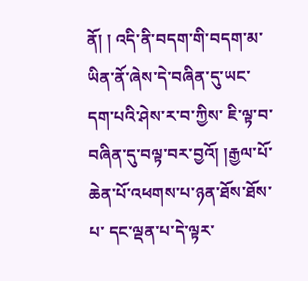ནོ། ། འདི་ནི་བདག་གི་བདག་མ་ཡིན་ནོ་ཞེས་དེ་བཞིན་དུ་ཡང་དག་པའི་ཤེས་ར་བ་ཀྱིས་ ཇི་ལྟ་བ་བཞིན་དུ་བལྟ་བར་བྱའོ། །རྒྱལ་པོ་ཆེན་པོ་འཕགས་པ་ཉན་ཐོས་ཐོས་པ་ དང་ལྡན་པ་དེ་ལྟར་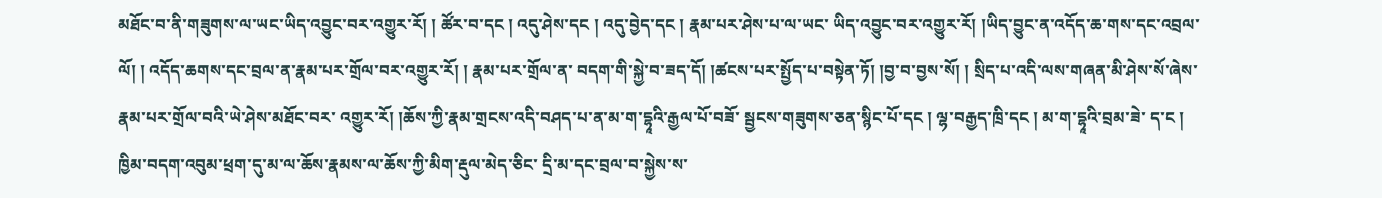མཐོང་བ་ནི་གཟུགས་ལ་ཡང་ཡིད་འབྱུང་བར་འགྱུར་རོ། ། ཚོར་བ་དང ། འདུ་ཤེས་དང ། འདུ་བྱེད་དང ། རྣམ་པར་ཤེས་པ་ལ་ཡང་ ཡིད་འབྱུང་བར་འགྱུར་རོ། །ཡིད་བྱུང་ན་འདོད་ཆ་གས་དང་འབྲལ་ལོ། ། འདོད་ཆགས་དང་བྲལ་ན་རྣམ་པར་གྲོལ་བར་འགྱུར་རོ། ། རྣམ་པར་གྲོལ་ན་ བདག་གི་སྐྱེ་བ་ཟད་དོ། །ཚངས་པར་སྤྱོད་པ་བསྟེན་ཏོ། །བྱ་བ་བྱས་སོ། ། སྲིད་པ་འདི་ལས་གཞན་མི་ཤེས་སོ་ཞེས་རྣམ་པར་གྲོལ་བའི་ཡེ་ཤེས་མཐོང་བར་ འགྱུར་རོ། །ཆོས་ཀྱི་རྣམ་གྲངས་འདི་བཤད་པ་ན་མ་ག་དྷཱའི་རྒྱལ་པོ་བཟོ་ སྦྱངས་གཟུགས་ཅན་སྙིང་པོ་དང ། ལྷ་བརྒྱད་ཁྲི་དང ། མ་ག་དྷཱའི་བྲམ་ཟེ་ ད་ང ། ཁྱིམ་བདག་འབུམ་ཕྲག་དུ་མ་ལ་ཆོས་རྣམས་ལ་ཆོས་ཀྱི་མིག་རྡུལ་མེད་ཅིང་ དྲི་མ་དང་བྲལ་བ་སྐྱེས་ས་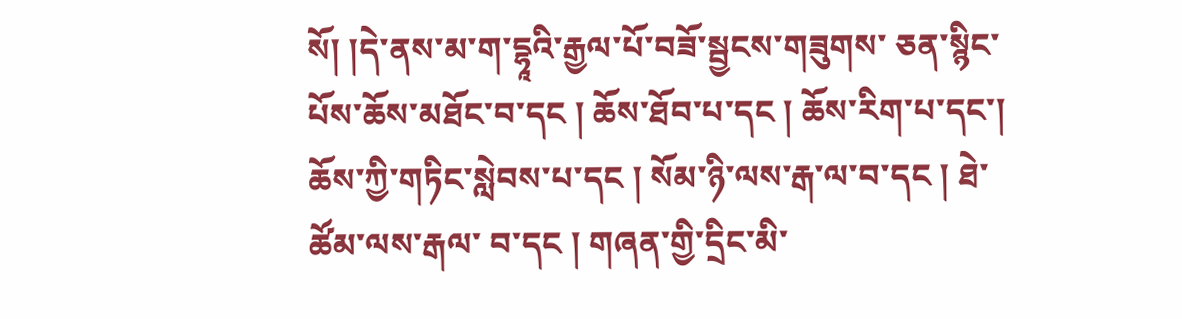སོ། །དེ་ནས་མ་ག་དྷཱའི་རྒྱལ་པོ་བཟོ་སྦྱངས་གཟུགས་ ཅན་སྙིང་པོས་ཆོས་མཐོང་བ་དང ། ཆོས་ཐོབ་པ་དང ། ཆོས་རིག་པ་དང་། ཆོས་ཀྱི་གཏིང་སླེབས་པ་དང ། སོམ་ཉི་ལས་རྒ་ལ་བ་དང ། ཐེ་ཚོམ་ལས་རྒལ་ བ་དང ། གཞན་གྱི་དྲིང་མི་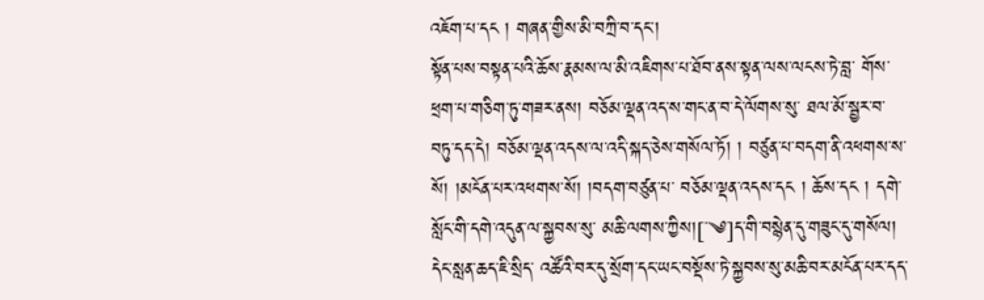འཇོག་པ་དང ། གཞན་གྱིས་མི་བཀྲི་བ་དང་།
སྟོན་པས་བསྟན་པའི་ཆོས་རྣམས་ལ་མི་འཇིགས་པ་ཐོབ་ནས་སྟན་ལས་ལངས་ཏེ་བླ་ གོས་ཕྲག་པ་གཅིག་ཏུ་གཟར་ནས། བཅོམ་ལྡན་འད་ས་གང་ན་བ་དེ་ལོགས་སུ་ ཐལ་མོ་སྦྱར་བ་བཏུ་དད་དེ། བཅོམ་ལྡན་འདས་ལ་འདི་སྐད་ཅེས་གསོལ་ཏོ། ། བཙུན་པ་བདག་ནི་འཕགས་ས་སོ། །མངོན་པར་འཕགས་སོ། །བདག་བཙུན་པ་ བཅོམ་ལྡན་འདས་དང ། ཆོས་དང ། དགེ་སློང་གི་དགེ་འདུན་ལ་སྐྱབས་སུ་ མཆི་ལགས་ཀྱིས།[་༄]ད་གི་བསྙེན་དུ་གཟུང་དུ་གསོལ། དེང་སླན་ཆད་ཇི་སྲིད་ འཚོའི་བར་དུ་སྲོག་དང་ཡང་བསྡོས་ཏེ་སྐྱབས་སུ་མཆི་བར་མངོན་པར་དད་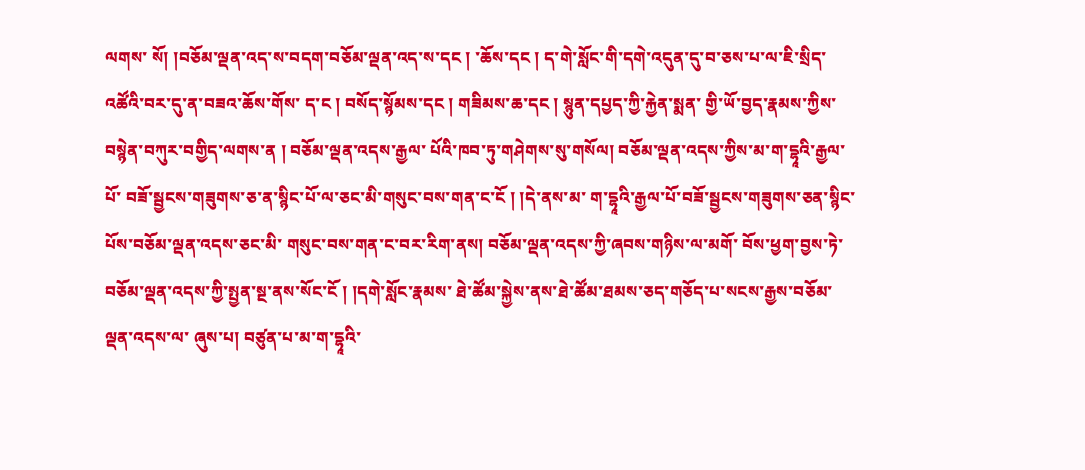ལགས་ སོ། །བཅོམ་ལྡན་འད་ས་བདག་བཅོམ་ལྡན་འད་ས་དང ། ་ཆོས་དང ། ད་གེ་སློང་གི་དགེ་འདུན་དུ་བ་ཅས་པ་ལ་ཇི་སྲིད་འཚོའི་བར་དུ་ན་བཟའ་ཆོས་གོས་ ད་ང ། བསོད་སྙོམས་དང ། གཟིམས་ཆ་དང ། སྙུན་དཔྱད་ཀྱི་རྐྱེན་སྨན་ གྱི་ཡོ་བྱད་རྣམས་ཀྱིས་བསྙེན་བཀུར་བགྱིད་ལགས་ན ། བཅོམ་ལྡན་འདས་རྒྱལ་ པོའི་ཁབ་ཏུ་གཤེགས་སུ་གསོལ། བཅོམ་ལྡན་འདས་ཀྱིས་མ་ག་དྷཱའི་རྒྱལ་པོ་ བཟོ་སྦྱངས་གཟུགས་ཅ་ན་སྙིང་པོ་ལ་ཅང་མི་གསུང་བས་གན་ང་ངོ ། །དེ་ནས་མ་ ག་དྷཱའི་རྒྱལ་པོ་བཟོ་སྦྱངས་གཟུགས་ཅན་སྙིང་པོས་བཅོམ་ལྡན་འདས་ཅང་མི་ གསུང་བས་གན་ང་བར་རིག་ནས། བཅོམ་ལྡན་འདས་ཀྱི་ཞབས་གཉིས་ལ་མགོ་ བོས་ཕྱག་བྱས་ཏེ་བཅོམ་ལྡན་འདས་ཀྱི་སྤྱན་སྔ་ནས་སོང་ངོ ། །དགེ་སློང་རྣམས་ ཐེ་ཚོམ་སྐྱེས་ནས་ཐེ་ཚོམ་ཐམས་ཅད་གཅོད་པ་སངས་རྒྱས་བཅོམ་ལྡན་འདས་ལ་ ཞུས་པ། བཙུན་པ་མ་ག་དྷཱའི་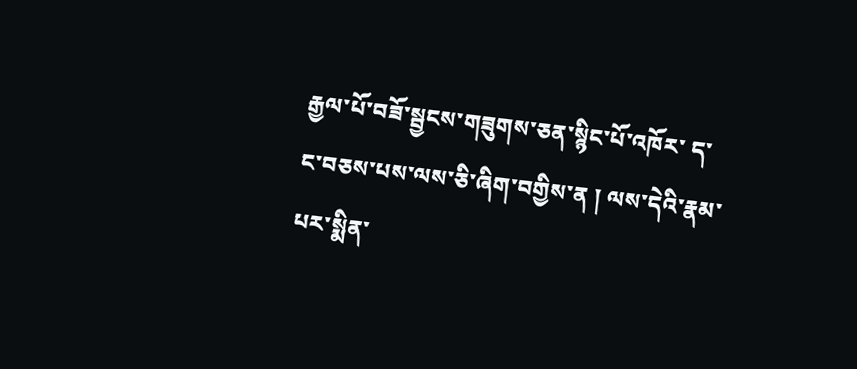རྒྱལ་པོ་བཟོ་སྦྱངས་གཟུགས་ཅན་སྙིང་པོ་འཁོར་ ད་ང་བཅས་པས་ལས་ཅི་ཞིག་བགྱིས་ན ། ལས་དེའི་རྣམ་པར་སྨིན་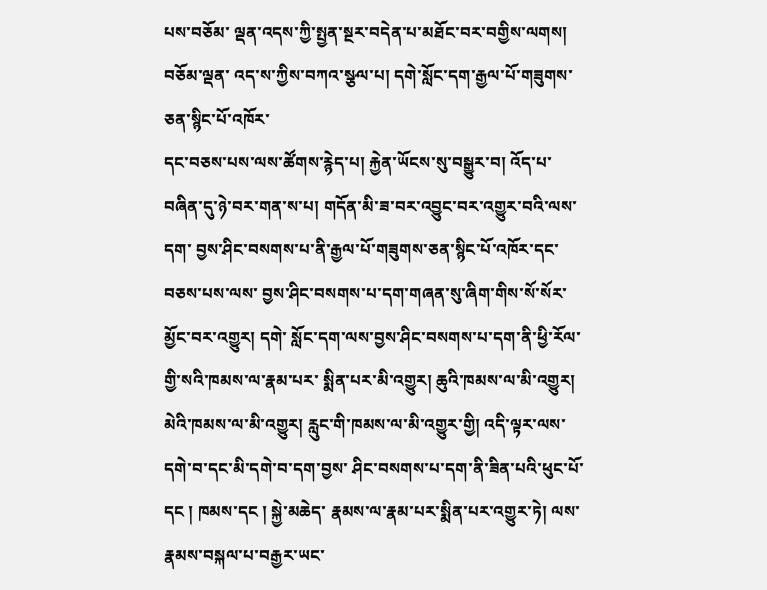པས་བཅོམ་ ལྡན་འདས་ཀྱི་སྤྱན་སྔར་བདེན་པ་མཐོང་བར་བགྱིས་ལགས། བཅོམ་ལྡན་ འད་ས་ཀྱིས་བཀའ་སྩལ་པ། དགེ་སློང་དག་རྒྱལ་པོ་གཟུགས་ཅན་སྙིང་པོ་འཁོར་
དང་བཅས་པས་ལས་ཚོགས་རྙེད་པ། རྐྱེན་ཡོངས་སུ་བསྒྱུར་བ། འོད་པ་ བཞིན་དུ་ཉེ་བར་གན་ས་པ། གདོན་མི་ཟ་བར་འབྱུང་བར་འགྱུར་བའི་ལས་དག་ བྱས་ཤིང་བསགས་པ་ནི་རྒྱལ་པོ་གཟུགས་ཅན་སྙིང་པོ་འཁོར་དང་བཅས་པས་ལས་ བྱས་ཤིང་བསགས་པ་དག་གཞན་སུ་ཞིག་གིས་སོ་སོར་མྱོང་བར་འགྱུར། དགེ་ སློང་དག་ལས་བྱས་ཤིང་བསགས་པ་དག་ནི་ཕྱི་རོལ་གྱི་སའི་ཁམས་ལ་རྣམ་པར་ སྨིན་པར་མི་འགྱུར། ཆུའི་ཁམས་ལ་མི་འགྱུར། མེའི་ཁམས་ལ་མི་འགྱུར། རླུང་གི་ཁམས་ལ་མི་འགྱུར་གྱི། འདི་ལྟར་ལས་དགེ་བ་དང་མི་དགེ་བ་དག་བྱས་ ཤིང་བསགས་པ་དག་ནི་ཟིན་པའི་ཕུང་པོ་དང ། ཁམས་དང ། སྐྱེ་མཆེད་ རྣམས་ལ་རྣམ་པར་སྨིན་པར་འགྱུར་ཏེ། ལས་རྣམས་བསྐལ་པ་བརྒྱར་ཡང་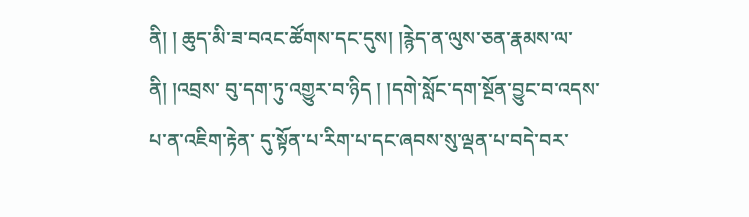ནི། ། ཆུད་མི་ཟ་བའང་ཚོགས་དང་དུས། །རྙེད་ན་ལུས་ཅན་རྣམས་ལ་ནི། །འབྲས་ བུ་དག་ཏུ་འགྱུར་བ་ཉིད ། །དགེ་སློང་དག་སྔོན་བྱུང་བ་འདས་པ་ན་འཇིག་རྟེན་ དུ་སྟོན་པ་རིག་པ་དང་ཞབས་སུ་ལྡན་པ་བདེ་བར་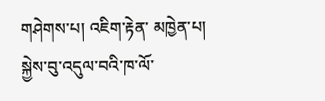གཤེགས་པ། འཇིག་རྟེན་ མཁྱེན་པ། སྐྱེས་བུ་འདུལ་བའི་ཁ་ལོ་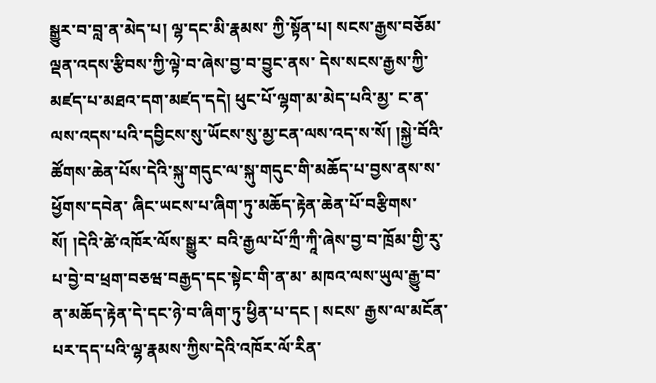སྒྱུར་བ་བླ་ན་མེད་པ། ལྷ་དང་མི་རྣམས་ ཀྱི་སྟོན་པ། སངས་རྒྱས་བཅོམ་ལྡན་འདས་རྩིབས་ཀྱི་ལྟེ་བ་ཞེས་བྱ་བ་བྱུང་ནས་ དེས་སངས་རྒྱས་ཀྱི་མཛད་པ་མཐའ་དག་མཛད་དདེ། ཕུང་པོ་ལྷག་མ་མེད་པའི་མྱ་ ང་ན་ལས་འདས་པའི་དབྱིངས་སུ་ཡོངས་སུ་མྱ་ངན་ལས་འད་ས་སོ། །སྐྱེ་བོའི་ ཚོགས་ཆེན་པོས་དེའི་སྐུ་གདུང་ལ་སྐུ་གདུང་གི་མཆོད་པ་བྱས་ནས་ས་ཕྱོགས་དབེན་ ཞིང་ཡངས་པ་ཞིག་ཏུ་མཆོད་རྟེན་ཆེན་པོ་བརྩིགས་སོ། །དེའི་ཚེ་འཁོར་ལོས་སྒྱུར་ བའི་རྒྱལ་པོ་ཀྲྀ་ཀཱི་ཞེས་བྱ་བ་ཁྲོམ་གྱི་རུ་པ་བྱེ་བ་ཕྲག་བཅཝ་བརྒྱད་དང་སྟེང་གི་ན་མ་ མཁའ་ལས་ཡུལ་རྒྱུ་བ་ན་མཆོད་རྟེན་དེ་དང་ཉེ་བ་ཞིག་ཏུ་ཕྱིན་པ་དང ། སངས་ རྒྱས་ལ་མངོན་པར་དད་པའི་ལྷ་རྣམས་ཀྱིས་དེའི་འཁོར་ལོ་རིན་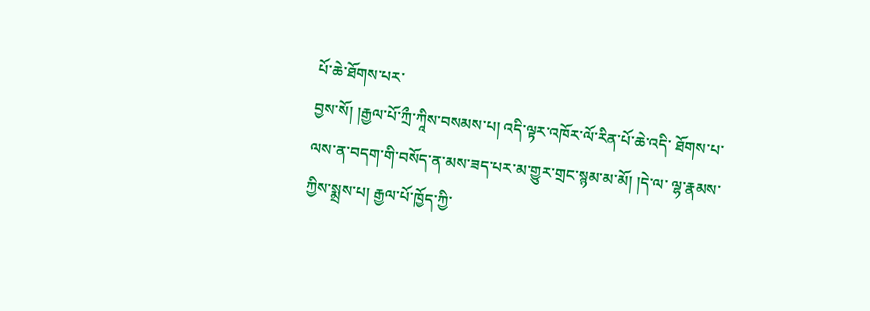པོ་ཆེ་ཐོགས་པར་
བྱས་སོ། །རྒྱལ་པོ་ཀྲྀ་ཀཱིས་བསམས་པ། འདི་ལྟར་འཁོར་ལོ་རིན་པོ་ཆེ་འདི་ ཐོགས་པ་ལས་ན་བདག་གི་བསོད་ན་མས་ཟད་པར་མ་གྱུར་གྲང་སྙམ་མ་མོ། །དེ་ལ་ ལྷ་རྣམས་ཀྱིས་སྨྲས་པ། རྒྱལ་པོ་ཁྱོད་ཀྱི་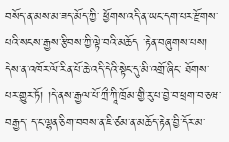བསོད་ན་མས་མ་ཟད་མོད་ཀྱི་ ཕྱོགས་འདི་ན་ཡང་དག་པར་རྫོགས་པའི་སངས་རྒྱས་རྩིབས་ཀྱི་ལྟེ་བའི་མཆོད ་རྟེན་བཞུགས་པས། དེས་ན་འཁོར་ལོ་རིན་པོ་ཆེ་འདི་དེའི་སྟེང་དུ་མི་འགྲོ་ཞིང་ ཐོགས་པར་གྱུར་ཏོ། །དེ་ནས་རྒྱལ་པོ་ཀྲྀ་ཀཱི་ཁྲོམ་གྱི་རུ་པ་བྱེ་བ་ཕྲག་བ་ཅཝ་བརྒྱད་ ད་ང་ལྷན་ཅིག་བབས་ན་ཇི་ཙམ་ན་མཆོད་རྟེན་བྱི་དོར་མ་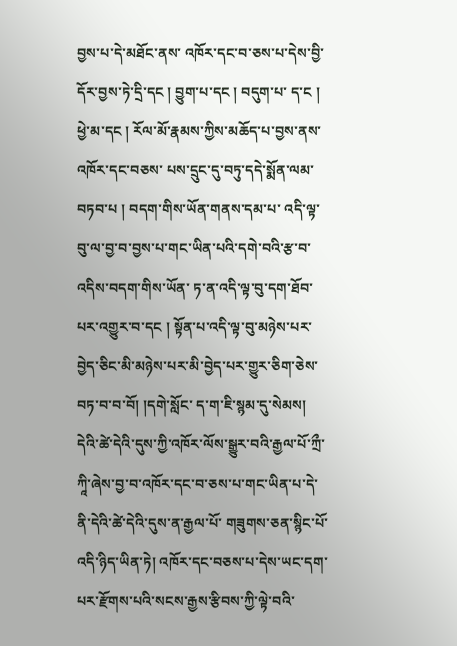བྱས་པ་དེ་མཐོང་ནས་ འཁོར་དང་བ་ཅས་པ་དེས་བྱི་དོར་བྱས་ཏེ་དྲི་དང ། བྱུག་པ་དང ། བདུག་པ་ ད་ང ། ཕྱེ་མ་དང ། རོལ་མོ་རྣམས་ཀྱིས་མཆོད་པ་བྱས་ནས་འཁོར་དང་བཅས་ པས་དྲུང་དུ་བཏུ་དདེ་སྨོན་ལམ་བཏབ་པ ། བདག་གིས་ཡོན་གནས་དམ་པ་ འདི་ལྟ་བུ་ལ་བྱ་བ་བྱས་པ་གང་ཡིན་པའི་དགེ་བའི་རྩ་བ་འདིས་བདག་གིས་ཡོན་ ཏ་ན་འདི་ལྟ་བུ་དག་ཐོབ་པར་འགྱུར་བ་དང ། སྟོན་པ་འདི་ལྟ་བུ་མཉེས་པར་ བྱེད་ཅིང་མི་མཉེས་པར་མི་བྱེད་པར་གྱུར་ཅིག་ཅེས་བཏ་བ་བ་བོ། །དགེ་སློང་ ད་ག་ཇི་སྙམ་དུ་སེམས། དེའི་ཚེ་དེའི་དུས་ཀྱི་འཁོར་ལོས་སྒྱུར་བའི་རྒྱལ་པོ་ཀྲྀ་ ཀཱི་ཞེས་བྱ་བ་འཁོར་དང་བ་ཅས་པ་གང་ཡིན་པ་དེ་ནི་དེའི་ཚེ་དེའི་དུས་ན་རྒྱལ་པོ་ གཟུགས་ཅན་སྙིང་པོ་འདི་ཉིད་ཡིན་ཏེ། འཁོར་དང་བཅས་པ་དེས་ཡང་དག་ པར་རྫོགས་པའི་སངས་རྒྱས་རྩིབས་ཀྱི་ལྟེ་བའི་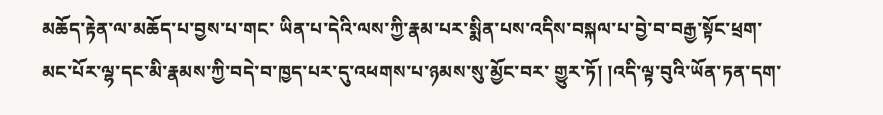མཆོད་རྟེན་ལ་མཆོད་པ་བྱས་པ་གང་ ཡིན་པ་དེའི་ལས་ཀྱི་རྣམ་པར་སྨིན་པས་འདིས་བསྐལ་པ་བྱེ་བ་བརྒྱ་སྟོང་ཕྲག་ མང་པོར་ལྷ་དང་མི་རྣམས་ཀྱི་བདེ་བ་ཁྱད་པར་དུ་འཕགས་པ་ཉམས་སུ་མྱོང་བར་ གྱུར་ཏོ། །འདི་ལྟ་བུའི་ཡོན་ཏན་དག་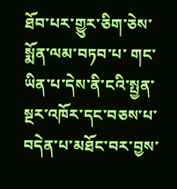ཐོབ་པར་གྱུར་ཅིག་ཅེས་སྨོན་ལམ་བཏབ་པ་ གང་ཡིན་པ་དེས་ནི་ངའི་སྤྱན་སྔར་འཁོར་དང་བཅས་པ་བདེན་པ་མཐོང་བར་བྱས་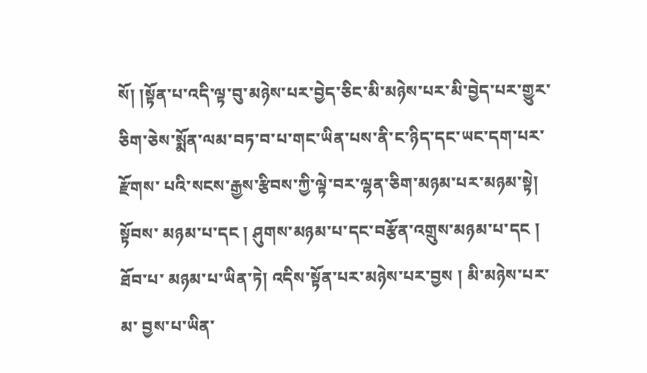སོ། །སྟོན་པ་འདི་ལྟ་བུ་མཉེས་པར་བྱེད་ཅིང་མི་མཉེས་པར་མི་བྱེད་པར་གྱུར་ ཅིག་ཅེས་སྨོན་ལམ་བཏ་བ་པ་གང་ཡིན་པས་ནི་ང་ཉིད་དང་ཡང་དག་པར་རྫོགས་ པའི་སངས་རྒྱས་རྩིབས་ཀྱི་ལྟེ་བར་ལྷན་ཅིག་མཉམ་པར་མཉམ་སྟེ། སྟོབས་ མཉམ་པ་དང ། ཤུགས་མཉམ་པ་དང་བརྩོན་འགྲུས་མཉམ་པ་དང ། ཐོབ་པ་ མཉམ་པ་ཡིན་ཏེ། འདིས་སྟོན་པར་མཉེས་པར་བྱས ། མི་མཉེས་པར་མ་ བྱས་པ་ཡིན་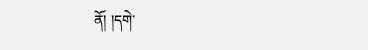ནོ། །དགེ་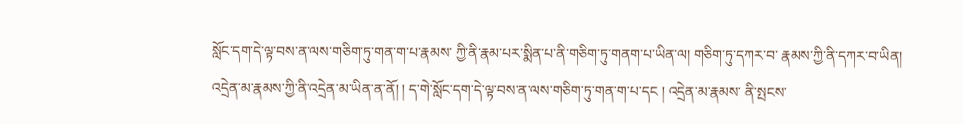སློང་དག་དེ་ལྟ་བས་ན་ལས་གཅིག་ཏུ་གན་ག་པ་རྣམས་ ཀྱི་ནི་རྣམ་པར་སྨིན་པ་ནི་གཅིག་ཏུ་གནག་པ་ཡིན་ལ། གཅིག་ཏུ་དཀར་བ་ རྣམས་ཀྱི་ནི་དཀར་བ་ཡིན། འདྲེན་མ་རྣམས་ཀྱི་ནི་འདྲེན་མ་ཡིན་ན་ནོ། ། ད་གེ་སློང་དག་དེ་ལྟ་བས་ན་ལས་གཅིག་ཏུ་གན་ག་པ་དང ། འདྲེན་མ་རྣམས་ ནི་སྤངས་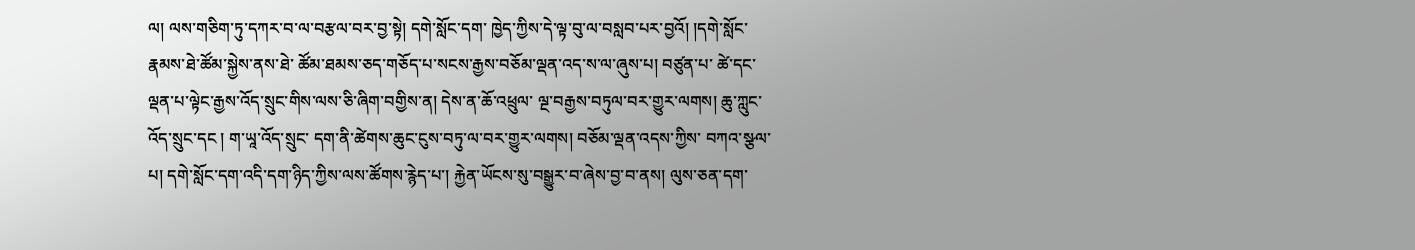ལ། ལས་གཅིག་ཏུ་དཀར་བ་ལ་བརྩལ་བར་བྱ་སྟེ། དགེ་སློང་དག་ ཁྱེད་ཀྱིས་དེ་ལྟ་བུ་ལ་བསླབ་པར་བྱའོ། །དགེ་སློང་རྣམས་ཐེ་ཚོམ་སྐྱེས་ནས་ཐེ་ ཚོམ་ཐམས་ཅད་གཅོད་པ་སངས་རྒྱས་བཅོམ་ལྡན་འད་ས་ལ་ཞུས་པ། བཙུན་པ་ ཚེ་དང་ལྡན་པ་ལྟེང་རྒྱས་འོད་སྲུང་གིས་ལས་ཅི་ཞིག་བགྱིས་ན། དེས་ན་ཆོ་འཕྲུལ་ ལྔ་བརྒྱས་བཏུལ་བར་གྱུར་ལགས། ཆུ་ཀླུང་འོད་སྲུང་དང ། ག་ཡཱ་འོད་སྲུང་ དག་ནི་ཚེགས་ཆུང་ངུས་བཏུ་ལ་བར་གྱུར་ལགས། བཅོམ་ལྡན་འདས་ཀྱིས་ བཀའ་སྩལ་པ། དགེ་སློང་དག་འདི་དག་ཉིད་ཀྱིས་ལས་ཚོགས་རྙེད་པ་། རྐྱེན་ཡོངས་སུ་བསྒྱུར་བ་ཞེས་བྱ་བ་ནས། ལུས་ཅན་དག་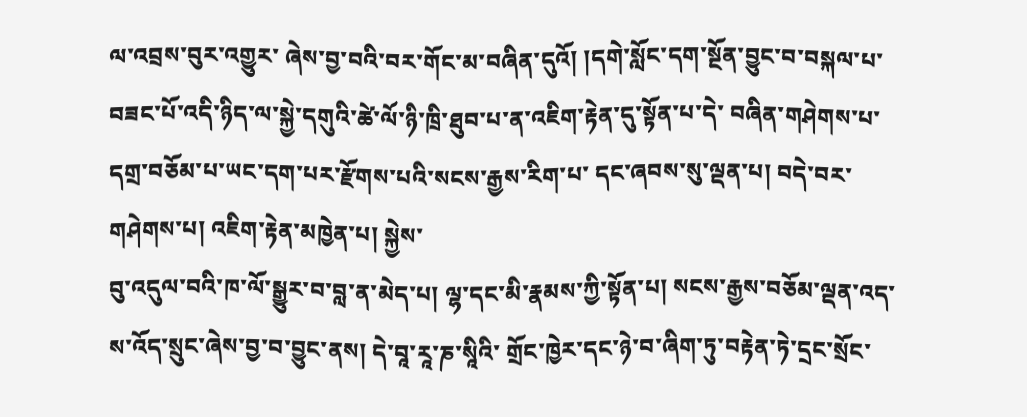ལ་འབྲས་བུར་འགྱུར་ ཞེས་བྱ་བའི་བར་གོང་མ་བཞིན་དུའོ། །དགེ་སློང་དག་སྔོན་བྱུང་བ་བསྐལ་པ་ བཟང་པོ་འདི་ཉིད་ལ་སྐྱེ་དགུའི་ཚེ་ལོ་ཉི་ཁྲི་ཐུབ་པ་ན་འཇིག་རྟེན་དུ་སྟོན་པ་དེ་ བཞིན་གཤེགས་པ་དགྲ་བཅོམ་པ་ཡང་དག་པར་རྫོགས་པའི་སངས་རྒྱས་རིག་པ་ དང་ཞབས་སུ་ལྡན་པ། བདེ་བར་གཤེགས་པ། འཇིག་རྟེན་མཁྱེན་པ། སྐྱེས་
བུ་འདུལ་བའི་ཁ་ལོ་སྒྱུར་བ་བླ་ན་མེད་པ། ལྷ་དང་མི་རྣམས་ཀྱི་སྟོན་པ། སངས་རྒྱས་བཅོམ་ལྡན་འད་ས་འོད་སྲུང་ཞེས་བྱ་བ་བྱུང་ནས། དེ་བཱ་རཱ་ཎ་སཱིའི་ གྲོང་ཁྱེར་དང་ཉེ་བ་ཞིག་ཏུ་བརྟེན་ཏེ་དྲང་སྲོང་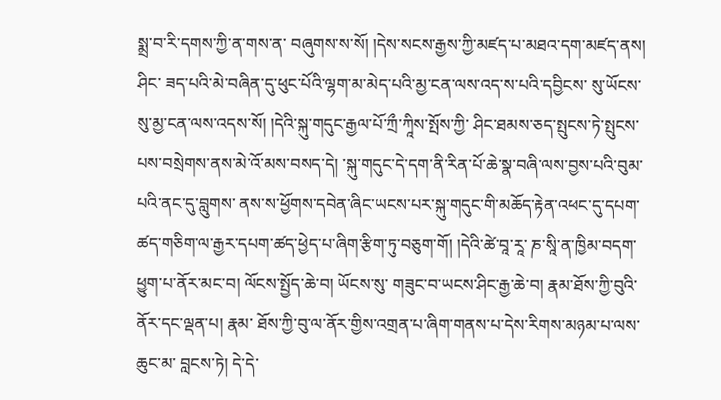སྨྲ་བ་རི་དགས་ཀྱི་ན་གས་ན་ བཞུགས་ས་སོ། །དེས་སངས་རྒྱས་ཀྱི་མཛད་པ་མཐའ་དག་མཛད་ནས། ཤིང་ ཟད་པའི་མེ་བཞིན་དུ་ཕུང་པོའི་ལྷག་མ་མེད་པའི་མྱ་ངན་ལས་འད་ས་པའི་དབྱིངས་ སུ་ཡོངས་སུ་མྱ་ངན་ལས་འདས་སོ། །དེའི་སྐུ་གདུང་རྒྱལ་པོ་ཀྲྀ་ཀཱིས་སྤོས་ཀྱི་ ཤིང་ཐམས་ཅད་སྤུངས་ཏེ་སྤུངས་པས་བསྲེགས་ནས་མེ་འོ་མས་བསད་དེ། ་སྐུ་གདུང་དེ་དག་ནི་རིན་པོ་ཆེ་སྣ་བཞི་ལས་བྱས་པའི་བུམ་པའི་ནང་དུ་བླུགས་ ནས་ས་ཕྱོགས་དབེན་ཞིང་ཡངས་པར་སྐུ་གདུང་གི་མཆོད་རྟེན་འཕང་དུ་དཔག་ ཚད་གཅིག་ལ་རྒྱར་དཔག་ཚད་ཕྱེད་པ་ཞིག་རྩིག་ཏུ་བཅུག་གོ། །དེའི་ཚེ་བཱ་རཱ་ ཎ་སཱི་ན་ཁྱིམ་བདག་ཕྱུག་པ་ནོར་མང་བ། ལོངས་སྤྱོད་ཆེ་བ། ཡོངས་སུ་ གཟུང་བ་ཡངས་ཤིང་རྒྱ་ཆེ་བ། རྣམ་ཐོས་ཀྱི་བུའི་ནོར་དང་ལྡན་པ། རྣམ་ ཐོས་ཀྱི་བུ་ལ་ནོར་གྱིས་འགྲན་པ་ཞིག་གནས་པ་དེས་རིགས་མཉམ་པ་ལས་ཆུང་མ་ བླངས་ཏེ། དེ་དེ་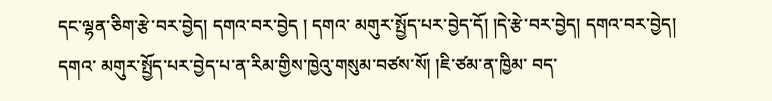དང་ལྷན་ཅིག་རྩེ་བར་བྱེད། དགའ་བར་བྱེད ། དགའ་ མགུར་སྤྱོད་པར་བྱེད་དོ། །དེ་རྩེ་བར་བྱེད། དགའ་བར་བྱེད། དགའ་ མགུར་སྤྱོད་པར་བྱེད་པ་ན་རིམ་གྱིས་ཁྱེའུ་གསུམ་བཙས་སོ། །ཇི་ཙམ་ན་ཁྱིམ་ བད་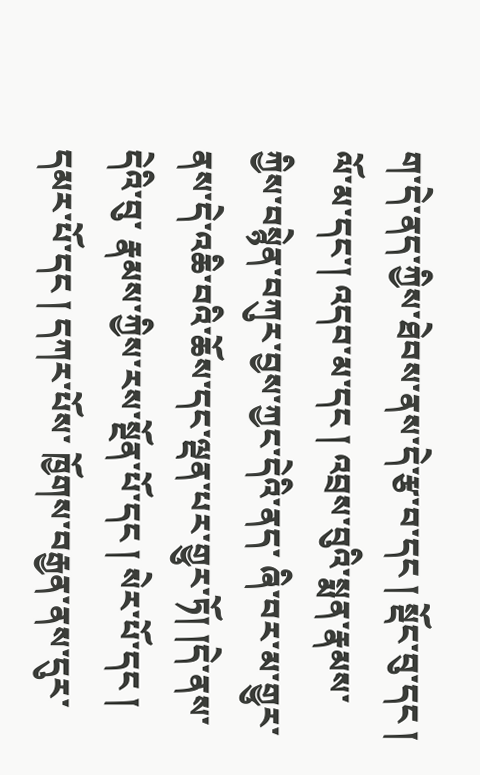ག་དེ་ནད་ཀྱིས་ཐེབས་ནས་དེ་རྩ་བ་དང ། སྡོང་བུ་དང ། ལོ་མ་དང་། འདབ་མ་དང ། འབྲས་བུའི་སྨན་རྣམས་ཀྱིས་བསྙེན་བཀུར་བྱས་ཀྱང་དེའི་ནད་ ཞི་བར་མ་གྱུར་ནས་དེ་འཆི་བའི་ཆོས་དང་ལྡན་པར་གྱུར་ཏོ། །དེ་ནས་དེའི་བུ་ རྣམས་ཀྱིས་རས་སྔོན་པོ་དང ། སེར་པོ་དང ། དམར་པོ་དང ། དཀར་པོས་ ཁྱོགས་བརྒྱན་ནས་དུར་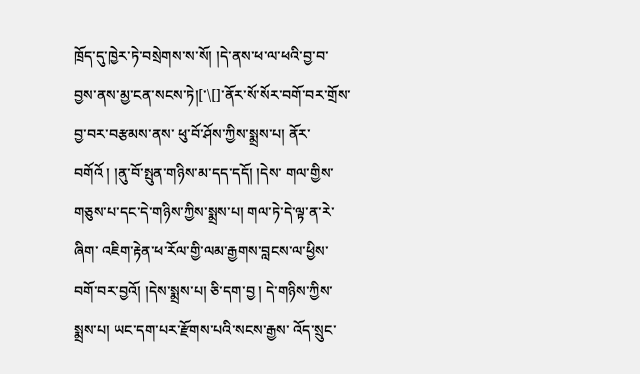ཁྲོད་དུ་ཁྱེར་ཏེ་བསྲེགས་ས་སོ། །དེ་ནས་ཕ་ལ་ཕའི་བྱ་བ་
བྱས་ནས་མྱ་ངན་སངས་ཏེ།[་\[]་ནོར་སོ་སོར་བགོ་བར་གྲོས་བྱ་བར་བརྩམས་ནས་ ཕུ་བོ་ཤོས་ཀྱིས་སྨྲས་པ། ནོར་བགོའོ ། །ནུ་བོ་སྤུན་གཉིས་མ་དད་དདོ། །དེས་ གལ་གྱིས་གཅུས་པ་དང་དེ་གཉིས་ཀྱིས་སྨྲས་པ། གལ་ཏེ་དེ་ལྟ་ན་རེ་ཞིག་ འཇིག་རྟེན་ཕ་རོལ་གྱི་ལམ་རྒྱགས་བླངས་ལ་ཕྱིས་བགོ་བར་བྱའོ། །དེས་སྨྲས་པ། ཅི་དག་བྱ ། དེ་གཉིས་ཀྱིས་སྨྲས་པ། ཡང་དག་པར་རྫོགས་པའི་སངས་རྒྱས་ འོད་སྲུང་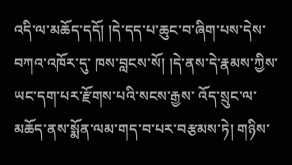འདི་ལ་མཆོད་དདོ། །དེ་དད་པ་ཆུང་བ་ཞིག་པས་དེས་བཀའ་འཁོར་དུ་ ཁས་བླངས་སོ། །དེ་ནས་དེ་རྣམས་ཀྱིས་ཡང་དག་པར་རྫོགས་པའི་སངས་རྒྱས་ འོད་སྲུང་ལ་མཆོད་ནས་སྨོན་ལམ་གད་བ་པར་བརྩམས་ཏེ། གཉིས་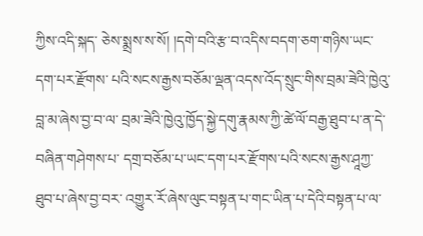ཀྱིས་འདི་སྐད་ ཅེས་སྨྲས་ས་སོ། །དགེ་བའི་རྩ་བ་འདིས་བདག་ཅག་གཉིས་ཡང་དག་པར་རྫོགས་ པའི་སངས་རྒྱས་བཅོམ་ལྡན་འདས་འོད་སྲུང་གིས་བྲམ་ཟེའི་ཁྱེའུ་བླ་མ་ཞེས་བྱ་བ་ལ་ བྲམ་ཟེའི་ཁྱེའུ་ཁྱོད་སྐྱེ་དགུ་རྣམས་ཀྱི་ཚེ་ལོ་བརྒྱ་ཐུབ་པ་ན་དེ་བཞིན་གཤེགས་པ་ དགྲ་བཅོམ་པ་ཡང་དག་པར་རྫོགས་པའི་སངས་རྒྱས་ཤཱཀྱ་ཐུབ་པ་ཞེས་བྱ་བར་ འགྱུར་རོ་ཞེས་ལུང་བསྟན་པ་གང་ཡིན་པ་དེའི་བསྟན་པ་ལ་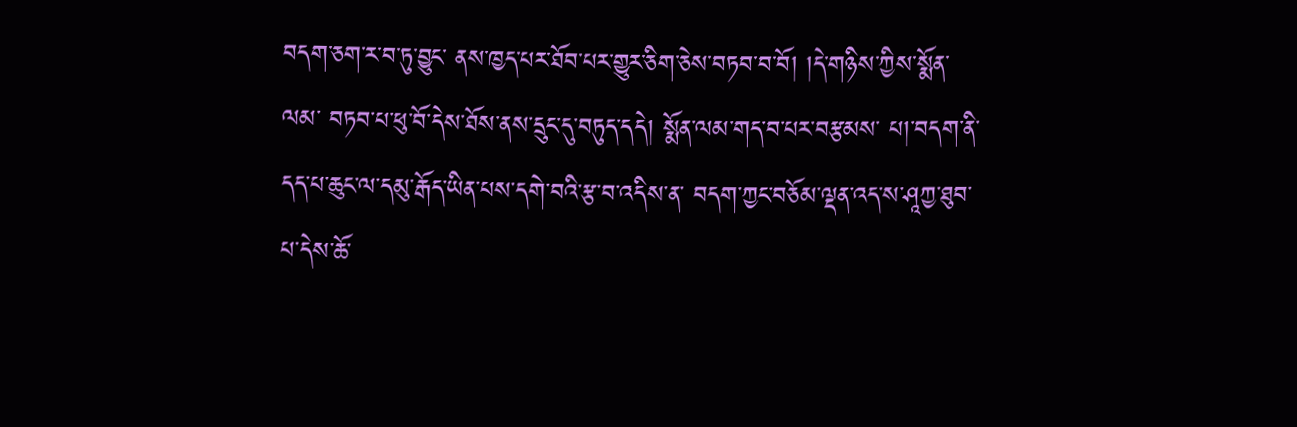བདག་ཅག་ར་བ་ཏུ་བྱུང་ ནས་ཁྱད་པར་ཐོབ་པར་གྱུར་ཅིག་ཅེས་བཏབ་བ་བོ། །དེ་གཉིས་ཀྱིས་སྨོན་ལམ་ བཏབ་པ་ཕུ་བོ་དེས་ཐོས་ནས་དྲུང་དུ་བཏུད་དདེ། སྨོན་ལམ་གད་བ་པར་བརྩམས་ པ།་བདག་ནི་དད་པ་ཆུང་ལ་དམུ་རྒོད་ཡིན་པས་དགེ་བའི་རྩ་བ་འདིས་ན་ བདག་ཀྱང་བཅོམ་ལྡན་འད་ས་ཤཱཀྱ་ཐུབ་པ་དེས་ཆོ་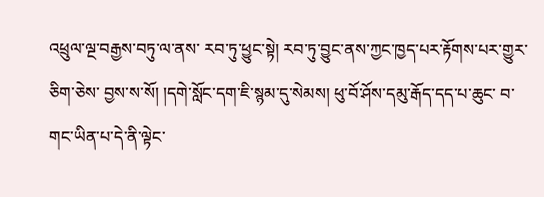འཕྲུལ་ལྔ་བརྒྱས་བཏུ་ལ་ནས་ རབ་ཏུ་ཕྱུང་སྟེ། རབ་ཏུ་བྱུང་ནས་ཀྱང་ཁྱད་པར་རྟོགས་པར་གྱུར་ཅིག་ཅེས་ བྱས་ས་སོ། །དགེ་སློང་དག་ཇི་སྙམ་དུ་སེམས། ཕུ་བོ་ཤོས་དམུ་རྒོད་དད་པ་ཆུང་ བ་གང་ཡིན་པ་དེ་ནི་ལྟེང་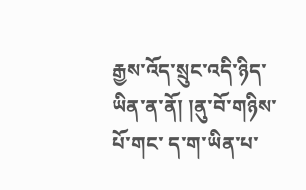རྒྱས་འོད་སྲུང་འདི་ཉིད་ཡིན་ན་ནོ། །ནུ་བོ་གཉིས་པོ་གང་ ད་ག་ཡིན་པ་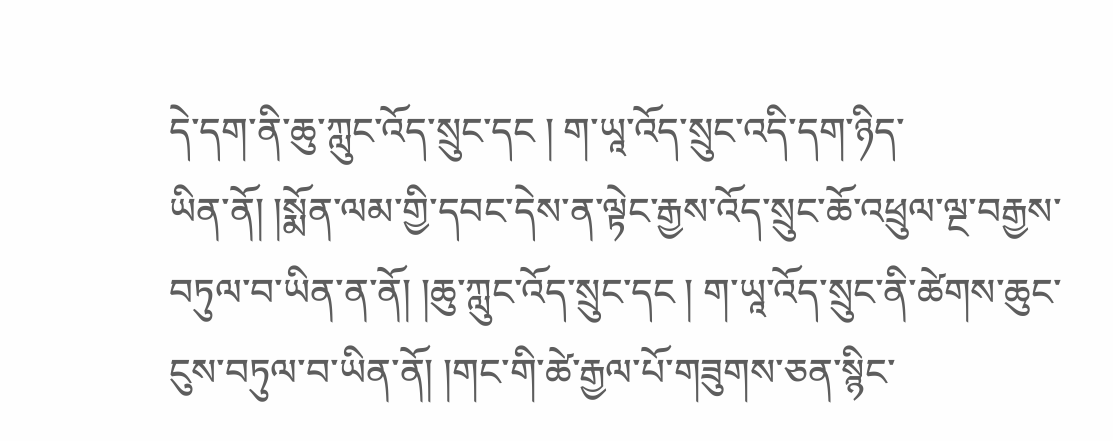དེ་དག་ནི་ཆུ་ཀླུང་འོད་སྲུང་དང ། ག་ཡཱ་འོད་སྲུང་འདི་དག་ཉིད་
ཡིན་ནོ། །སྨོན་ལམ་གྱི་དབང་དེས་ན་ལྟེང་རྒྱས་འོད་སྲུང་ཆོ་འཕྲུལ་ལྔ་བརྒྱས་ བཏུལ་བ་ཡིན་ན་ནོ། །ཆུ་ཀླུང་འོད་སྲུང་དང ། ག་ཡཱ་འོད་སྲུང་ནི་ཚེགས་ཆུང་ ངུས་བཏུལ་བ་ཡིན་ནོ། །གང་གི་ཚེ་རྒྱལ་པོ་གཟུགས་ཅན་སྙིང་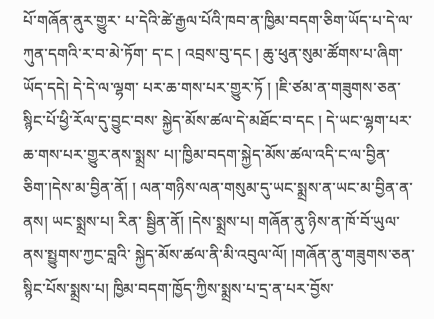པོ་གཞོན་ནུར་གྱུར་ པ་དེའི་ཚེ་རྒྱལ་པོའི་ཁབ་ན་ཁྱིམ་བདག་ཅིག་ཡོད་པ་དེ་ལ་ཀུན་དགའི་ར་བ་མེ་ཏོག་ ད་ང ། འབྲས་བུ་དང ། ཆུ་ཕུན་སུམ་ཚོགས་པ་ཞིག་ཡོད་དདེ། དེ་དེ་ལ་ལྷག་ པར་ཆ་གས་པར་གྱུར་ཏོ ། །ཇི་ཙམ་ན་གཟུགས་ཅན་སྙིང་པོ་ཕྱི་རོལ་དུ་བྱུང་བས་ སྐྱེད་མོས་ཚལ་དེ་མཐོང་བ་དང ། དེ་ཡང་ལྷག་པར་ཆ་གས་པར་གྱུར་ནས་སྨྲས་ པ།་ཁྱིམ་བདག་སྐྱེད་མོས་ཚལ་འདི་ང་ལ་བྱིན་ཅིག་།དེས་མ་བྱིན་ནོ། ། ལན་གཉིས་ལན་གསུམ་དུ་ཡང་སྨྲས་ན་ཡང་མ་བྱིན་ན་ནས། ཡང་སྨྲས་པ། རིན་ སྦྱིན་ནོ། །དེས་སྨྲས་པ། གཞོན་ནུ་ཉིས་ན་ཁོ་བོ་ཡུལ་ནས་སྤྱུགས་ཀྱང་བླའི་ སྐྱེད་མོས་ཚལ་ནི་མི་འབུལ་ལོ། །གཞོན་ནུ་གཟུགས་ཅན་སྙིང་པོས་སྨྲས་པ། ཁྱིམ་བདག་ཁྱོད་ཀྱིས་སྨྲས་པ་དྲ་ན་པར་བྱོས་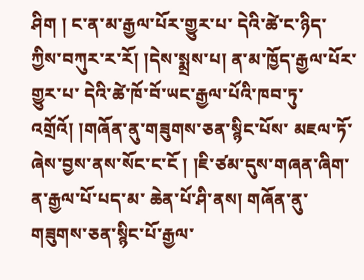ཤིག ། ང་ན་མ་རྒྱལ་པོར་གྱུར་པ་ དེའི་ཚེ་ང་ཉིད་ཀྱིས་བཀུར་ར་རོ། །དེས་སྨྲས་པ། ན་མ་ཁྱོད་རྒྱལ་པོར་གྱུར་པ་ དེའི་ཚེ་ཁོ་བོ་ཡང་རྒྱལ་པོའི་ཁབ་ཏུ་འགྲོའོ། །གཞོན་ནུ་གཟུགས་ཅན་སྙིང་པོས་ མཇལ་ཏོ་ཞེས་བྱས་ནས་སོང་ང་ངོ ། །ཇི་ཙམ་དུས་གཞན་ཞིག་ན་རྒྱལ་པོ་པད་མ་ ཆེན་པོ་ཤི་ནས། གཞོན་ནུ་གཟུགས་ཅན་སྙིང་པོ་རྒྱལ་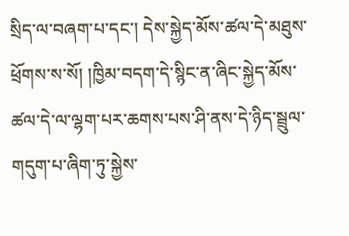སྲིད་ལ་བཞག་པ་དང་། དེས་སྐྱེད་མོས་ཚལ་དེ་མཐུས་ཕྲོགས་ས་སོ། །ཁྱིམ་བདག་དེ་སྙིང་ན་ཞིང་སྐྱེད་མོས་ ཚལ་དེ་ལ་ལྷག་པར་ཆགས་པས་ཤི་ནས་དེ་ཉིད་སྦྲུལ་གདུག་པ་ཞིག་ཏུ་སྐྱེས་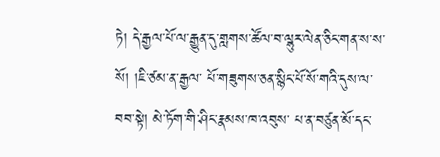ཏེ། དེ་རྒྱལ་པོ་ལ་རྒྱུན་དུ་གླགས་ཚོལ་བ་ལྷུར་ལེན་ཅིང་གན་ས་ས་སོ། །ཇི་ཙམ་ན་རྒྱལ་ པོ་གཟུགས་ཅན་སྙིང་པོ་སོ་གའི་དུས་ལ་བབ་སྟེ། མེ་ཏོག་གི་ཤིང་རྣམས་ཁ་འབུས་ པ་ན་བཙུན་མོ་དང་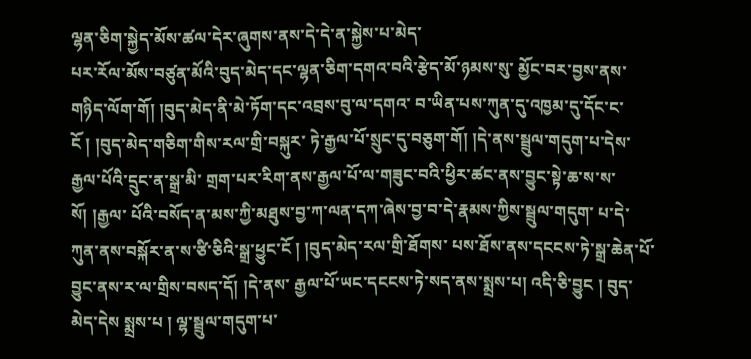ལྷན་ཅིག་སྐྱེད་མོས་ཚལ་དེར་ཞུགས་ནས་དེ་དེ་ན་སྐྱེས་པ་མེད་
པར་རོལ་མོས་བཙུན་མོའི་བུད་མེད་དང་ལྷན་ཅིག་དགའ་བའི་རྩེད་མོ་ཉམས་སུ་ མྱོང་བར་བྱས་ནས་གཉིད་ལོག་གོ། །བུད་མེད་ནི་མེ་ཏོག་དང་འབྲས་བུ་ལ་དགའ་ བ་ཡིན་པས་ཀུན་དུ་འཁྱམ་དུ་དོང་ང་ངོ ། །བུད་མེད་གཅིག་གིས་རལ་གྲི་བསྐུར་ ཏེ་རྒྱལ་པོ་སྲུང་དུ་བཅུག་གོ། །དེ་ནས་སྦྲུལ་གདུག་པ་དེས་རྒྱལ་པོའི་དྲུང་ན་སྒྲ་མི་ གྲག་པར་རིག་ནས་རྒྱལ་པོ་ལ་གཟུང་བའི་ཕྱིར་ཚང་ནས་བྱུང་སྟེ་ཆ་ས་ས་སོ། །རྒྱལ་ པོའི་བསོད་ན་མས་ཀྱི་མཐུས་བྱ་ཀ་ལན་དཀ་ཞེས་བྱ་བ་དེ་རྣམས་ཀྱིས་སྦྲུལ་གདུག་ པ་དེ་ཀུན་ནས་བསྐོར་ན་ས་ཙི་ཅིའི་སྒྲ་ཕྱུང་ངོ ། །བུད་མེད་རལ་གྲི་ཐོགས་ པས་ཐོས་ནས་དངངས་ཏེ་སྒྲ་ཆེན་པོ་བྱུང་ནས་ར་ལ་གྲིས་བསད་དོ། །དེ་ནས་ རྒྱལ་པོ་ཡང་དངངས་ཏེ་སད་ནས་སྨྲས་པ། འདི་ཅི་བྱུང ། བུད་མེད་དེས སྨྲས་པ ། ལྷ་སྦྲུལ་གདུག་པ་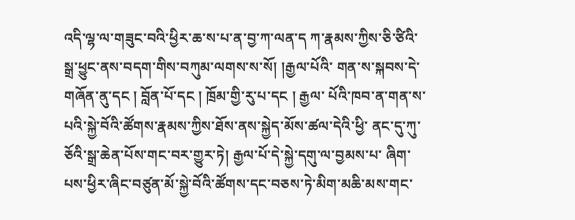འདི་ལྷ་ལ་གཟུང་བའི་ཕྱིར་ཆ་ས་པ་ན་བྱ་ཀ་ལན་ད ཀ་རྣམས་ཀྱིས་ཅི་ཙིའི་སྒྲ་ཕྱུང་ནས་བདག་གིས་བཀུམ་ལགས་ས་སོ། །རྒྱལ་པོའི་ གན་ས་སྐབས་དེ་གཞོན་ནུ་དང ། བློན་པོ་དང ། ཁྲོམ་གྱི་རུ་པ་དང ། རྒྱལ་ པོའི་ཁབ་ན་གན་ས་པའི་སྐྱེ་བོའི་ཚོགས་རྣམས་ཀྱིས་ཐོས་ནས་སྐྱེད་མོས་ཚལ་དེའི་ཕྱི་ ནང་དུ་ཀུ་ཅོའི་སྒྲ་ཆེན་པོས་གང་བར་གྱུར་ཏེ། རྒྱལ་པོ་དེ་སྐྱེ་དགུ་ལ་བྱམས་པ་ ཞིག་པས་ཕྱིར་ཞིང་བཙུན་མོ་སྐྱེ་བོའི་ཚོགས་དང་བཅས་ཏེ་མིག་མཆི་མས་གང་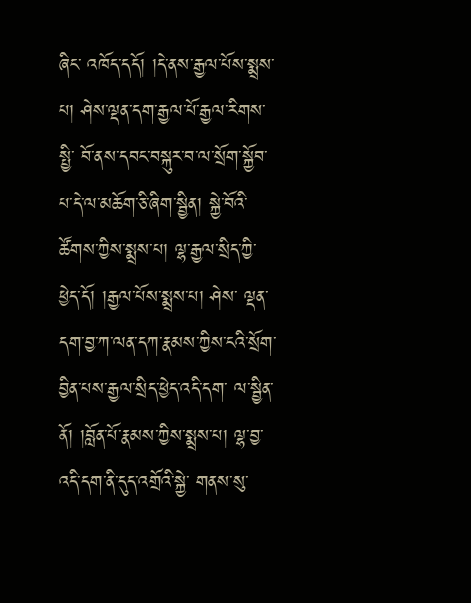ཞིང་ འཁོད་དདོ། །དེ་ནས་རྒྱལ་པོས་སྨྲས་པ། ཤེས་ལྡན་དག་རྒྱལ་པོ་རྒྱལ་རིགས་སྤྱི་ བོ་ནས་དབང་བསྐུར་བ་ལ་སྲོག་སྐྱོབ་པ་དེ་ལ་མཆོག་ཅི་ཞིག་སྦྱིན། སྐྱེ་བོའི་ ཚོགས་ཀྱིས་སྨྲས་པ། ལྷ་རྒྱལ་སྲིད་ཀྱི་ཕྱེད་དོ། །རྒྱལ་པོས་སྨྲས་པ། ཤེས་ ལྡན་དག་བྱ་ཀ་ལན་དཀ་རྣམས་ཀྱིས་ངའི་སྲོག་བྱིན་པས་རྒྱལ་སྲིད་ཕྱེད་འདི་དག་ ལ་སྦྱིན་ནོ། །བློན་པོ་རྣམས་ཀྱིས་སྨྲས་པ། ལྷ་བྱ་འདི་དག་ནི་དུད་འགྲོའི་སྐྱེ་ གནས་སུ་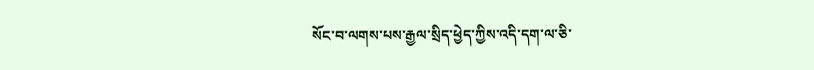སོང་བ་ལགས་པས་རྒྱལ་སྲིད་ཕྱེད་ཀྱིས་འདི་དག་ལ་ཅི་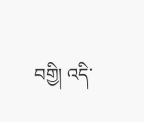བགྱི། འདི་